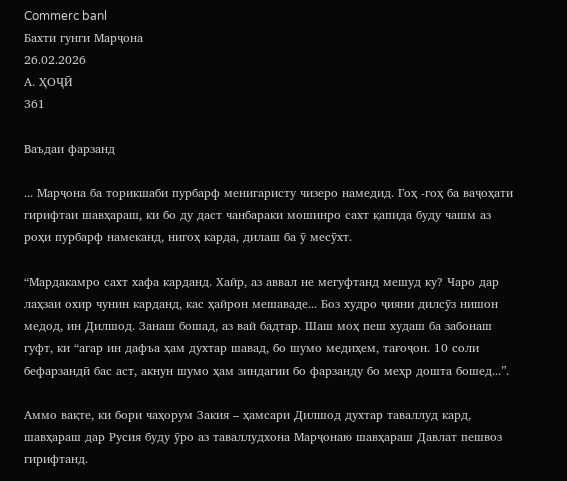Commerc banl
Бахти гунги Марҷона
26.02.2026
А. ҲОҶӢ
361

Ваъдаи фарзанд

... Марҷона ба торикшаби пурбарф менигаристу чизеро намедид. Гоҳ -гоҳ ба ваҷоҳати гирифтаи шавҳараш, ки бо ду даст чанбараки мошинро сахт қапида буду чашм аз роҳи пурбарф намеканд, нигоҳ карда, дилаш ба ӯ месӯхт.

“Мардакамро сахт хафа карданд. Хайр, аз аввал не мегуфтанд мешуд ку? Чаро дар лаҳзаи охир чунин карданд, кас ҳайрон мешаваде... Боз худро ҷияни дилсӯз нишон медод, ин Дилшод. Занаш бошад, аз вай бадтар. Шаш моҳ пеш худаш ба забонаш гуфт, ки “агар ин дафъа ҳам духтар шавад, бо шумо медиҳем, тағоҷон. 10 соли бефарзандӣ бас аст, акнун шумо ҳам зиндагии бо фарзанду бо меҳр дошта бошед...”.

Аммо вақте, ки бори чаҳорум Закия – ҳамсари Дилшод духтар таваллуд кард, шавҳараш дар Русия буду ӯро аз таваллудхона Марҷонаю шавҳараш Давлат пешвоз гирифтанд.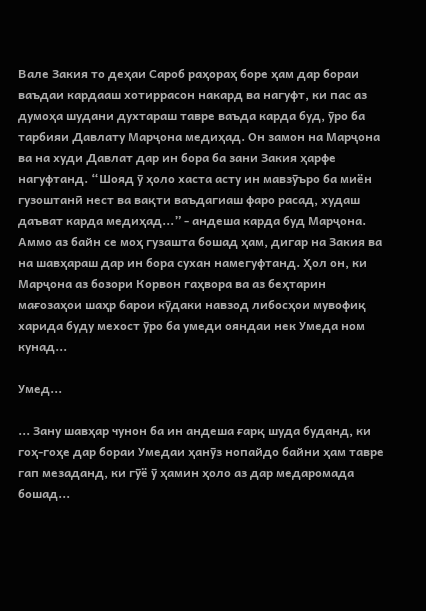Вале Закия то деҳаи Сароб раҳораҳ боре ҳам дар бораи ваъдаи кардааш хотиррасон накард ва нагуфт, ки пас аз думоҳа шудани духтараш тавре ваъда карда буд, ӯро ба тарбияи Давлату Марҷона медиҳад. Он замон на Марҷона ва на худи Давлат дар ин бора ба зани Закия ҳарфе нагуфтанд. “Шояд ӯ ҳоло хаста асту ин мавзӯъро ба миён гузоштанӣ нест ва вақти ваъдагиаш фаро расад, худаш даъват карда медиҳад...” - андеша карда буд Марҷона. Аммо аз байн се моҳ гузашта бошад ҳам, дигар на Закия ва на шавҳараш дар ин бора сухан намегуфтанд. Ҳол он, ки Марҷона аз бозори Корвон гаҳвора ва аз беҳтарин мағозаҳои шаҳр барои кӯдаки навзод либосҳои мувофиқ харида буду мехост ӯро ба умеди ояндаи нек Умеда ном кунад...

Умед...

... Зану шавҳар чунон ба ин андеша ғарқ шуда буданд, ки гоҳ-гоҳе дар бораи Умедаи ҳанӯз нопайдо байни ҳам тавре гап мезаданд, ки гӯё ӯ ҳамин ҳоло аз дар медаромада бошад...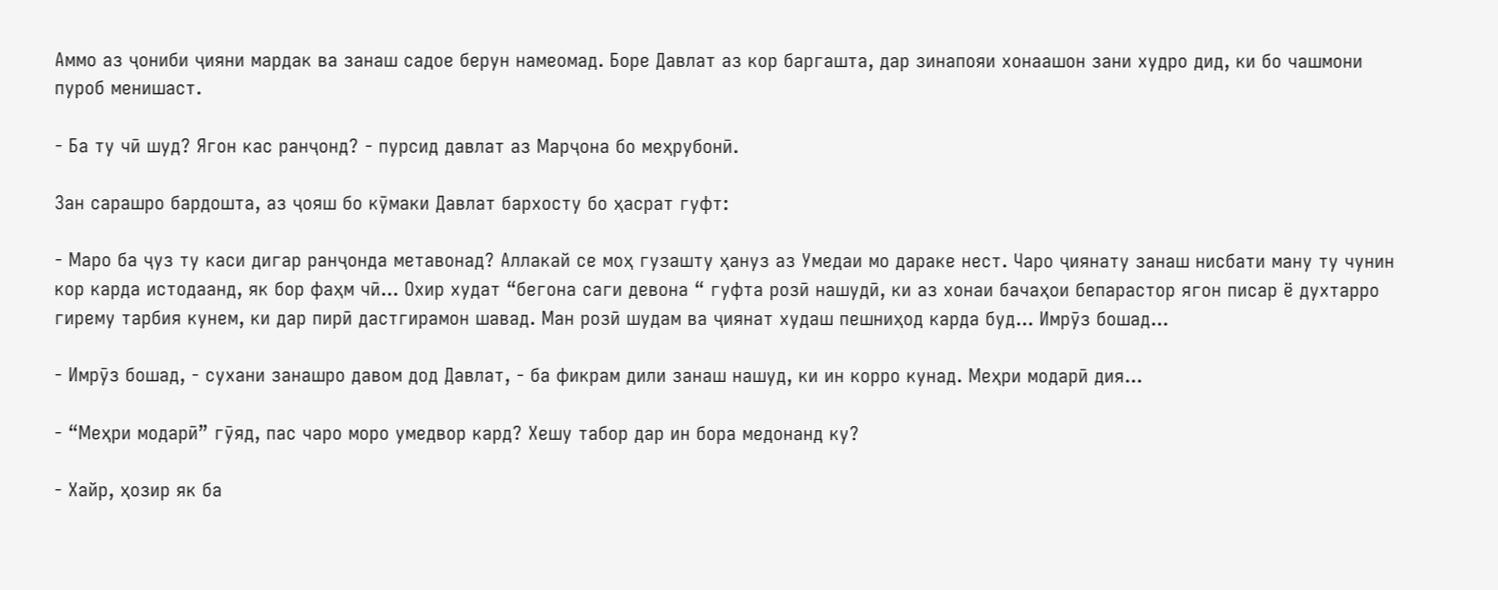Аммо аз ҷониби ҷияни мардак ва занаш садое берун намеомад. Боре Давлат аз кор баргашта, дар зинапояи хонаашон зани худро дид, ки бо чашмони пуроб менишаст.

- Ба ту чӣ шуд? Ягон кас ранҷонд? - пурсид давлат аз Марҷона бо меҳрубонӣ.

Зан сарашро бардошта, аз ҷояш бо кӯмаки Давлат бархосту бо ҳасрат гуфт:

- Маро ба ҷуз ту каси дигар ранҷонда метавонад? Аллакай се моҳ гузашту ҳануз аз Умедаи мо дараке нест. Чаро ҷиянату занаш нисбати ману ту чунин кор карда истодаанд, як бор фаҳм чӣ... Охир худат “бегона саги девона “ гуфта розӣ нашудӣ, ки аз хонаи бачаҳои бепарастор ягон писар ё духтарро гирему тарбия кунем, ки дар пирӣ дастгирамон шавад. Ман розӣ шудам ва ҷиянат худаш пешниҳод карда буд... Имрӯз бошад...

- Имрӯз бошад, - сухани занашро давом дод Давлат, - ба фикрам дили занаш нашуд, ки ин корро кунад. Меҳри модарӣ дия...

- “Меҳри модарӣ” гӯяд, пас чаро моро умедвор кард? Хешу табор дар ин бора медонанд ку?

- Хайр, ҳозир як ба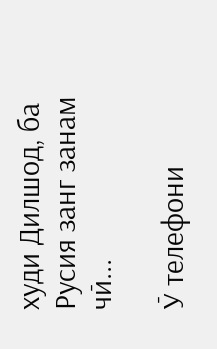худи Дилшод, ба Русия занг занам чӣ...

Ӯ телефони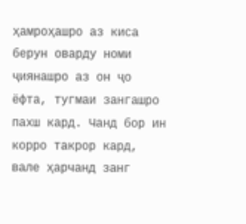ҳамроҳашро аз киса берун оварду номи ҷиянашро аз он ҷо ёфта, тугмаи зангашро пахш кард. Чанд бор ин корро такрор кард, вале ҳарчанд занг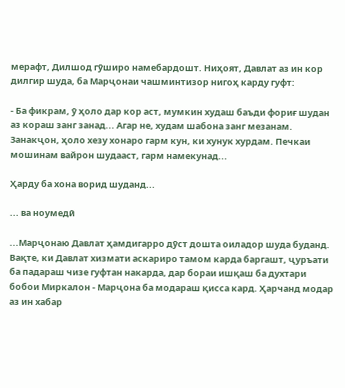мерафт, Дилшод гӯширо намебардошт. Ниҳоят, Давлат аз ин кор дилгир шуда, ба Марҷонаи чашминтизор нигоҳ карду гуфт:

- Ба фикрам, ӯ ҳоло дар кор аст, мумкин худаш баъди фориғ шудан аз кораш занг занад... Агар не, худам шабона занг мезанам. Занакҷон, ҳоло хезу хонаро гарм кун, ки хунук хурдам. Печкаи мошинам вайрон шудааст, гарм намекунад...

Ҳарду ба хона ворид шуданд...

... ва ноумедӣ

...Марҷонаю Давлат ҳамдигарро дӯст дошта оиладор шуда буданд. Вақте, ки Давлат хизмати аскариро тамом карда баргашт, ҷуръати ба падараш чизе гуфтан накарда, дар бораи ишқаш ба духтари бобои Миркалон - Марҷона ба модараш қисса кард. Ҳарчанд модар аз ин хабар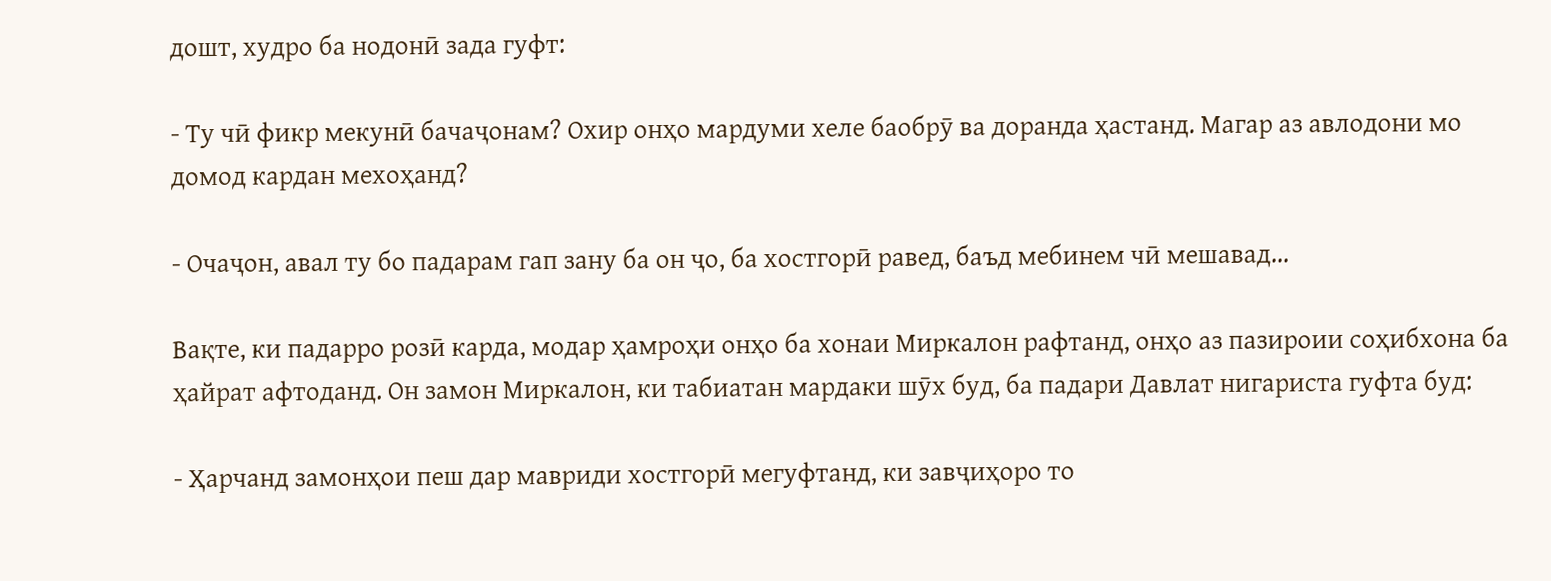дошт, худро ба нодонӣ зада гуфт:

- Ту чӣ фикр мекунӣ бачаҷонам? Охир онҳо мардуми хеле баобрӯ ва доранда ҳастанд. Магар аз авлодони мо домод кардан мехоҳанд?

- Очаҷон, авал ту бо падарам гап зану ба он ҷо, ба хостгорӣ равед, баъд мебинем чӣ мешавад...

Вақте, ки падарро розӣ карда, модар ҳамроҳи онҳо ба хонаи Миркалон рафтанд, онҳо аз пазироии соҳибхона ба ҳайрат афтоданд. Он замон Миркалон, ки табиатан мардаки шӯх буд, ба падари Давлат нигариста гуфта буд:

- Ҳарчанд замонҳои пеш дар мавриди хостгорӣ мегуфтанд, ки завҷиҳоро то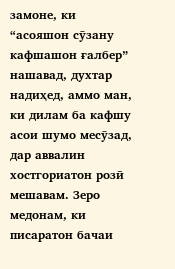замоне, ки “асояшон сӯзану кафшашон ғалбер” нашавад, духтар надиҳед, аммо ман, ки дилам ба кафшу асои шумо месӯзад, дар аввалин хостгориатон розӣ мешавам. Зеро медонам, ки писаратон бачаи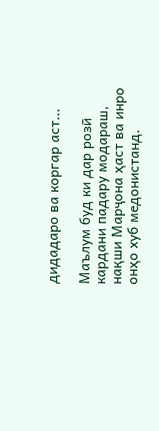дидадаро ва коргар аст...

Маълум буд ки дар розӣ кардани падару модараш, нақши Марҷона ҳаст ва инро онҳо хуб медонистанд.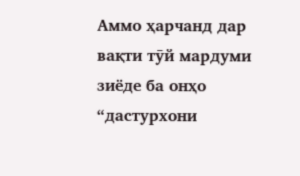Аммо ҳарчанд дар вақти тӯй мардуми зиёде ба онҳо “дастурхони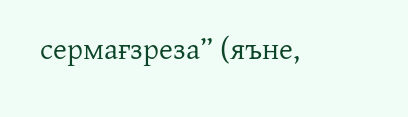сермағзреза” (яъне,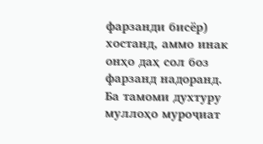фарзанди бисёр) хостанд, аммо инак онҳо даҳ сол боз фарзанд надоранд. Ба тамоми духтуру муллоҳо муроҷиат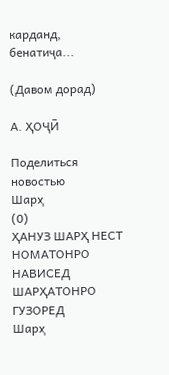карданд, бенатиҷа...

(Давом дорад)

А. ҲОҶӢ

Поделиться новостью
Шарҳ
(0)
ҲАНУЗ ШАРҲ НЕСТ
НОМАТОНРО НАВИСЕД
ШАРҲАТОНРО ГУЗОРЕД
Шарҳ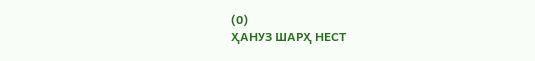(0)
ҲАНУЗ ШАРҲ НЕСТ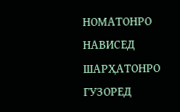НОМАТОНРО НАВИСЕД
ШАРҲАТОНРО ГУЗОРЕД